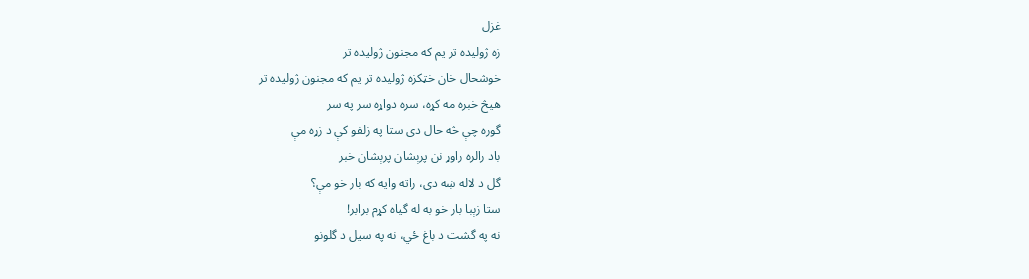غزل
زه ژوليده تر يم که مجنون ژوليده تر
خوشحال خان خټکزه ژوليده تر يم که مجنون ژوليده تر
هيڅ خبره مه کړه، سره دواړه سر په سر
گوره چې څه حال دی ستا په زلفو کې د زړه مې
باد رالره راوړ نن پرېشان پرېشان خبر
گل د لاله ښه دی، راته وايه که بار خو مې؟
ستا زېبا بار خو به له گياه کړم برابر!
نه په گشت د باغ ځي، نه په سيل د گلونو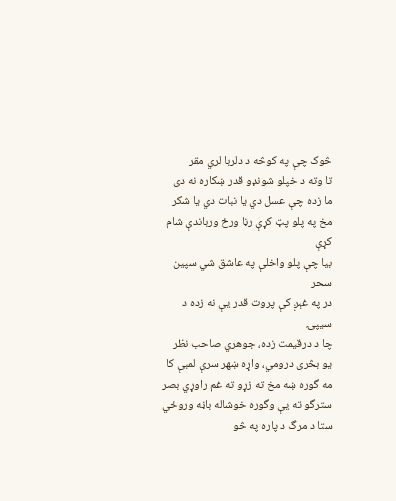څوک چې په کوڅه د دلربا لري مقر
تا وته د خپلو شونډو قدر ښکاره نه دی
ما زده چې عسل دي يا نبات دي يا شکر
مخ په پلو پټ کړې رڼا ورځ ورباندې شام کړې
بيا چې پلو واخلې په عاشق شي سپين سحر
در په غېږ کې پروت قدر يې نه زده د سيپۍ
چا د درقيمت زده، جوهري صاحب نظر
يو بڅری درومي، واړه ښهر سرې لمبې کا
مه گوره ښه مخ ته زړو ته غم راوړي بصر
سترگو ته يې وگوره خوشاله باڼه وروځي
ستا د مرگ د پاره په څو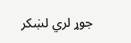جوړ لري لښکر